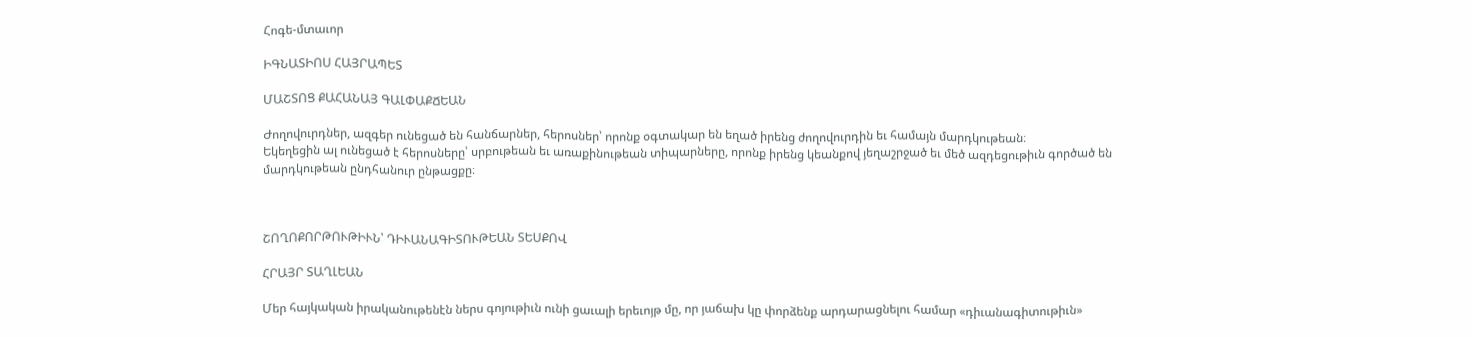Հոգե-մտաւոր

ԻԳՆԱՏԻՈՍ ՀԱՅՐԱՊԵՏ

ՄԱՇՏՈՑ ՔԱՀԱՆԱՅ ԳԱԼՓԱՔՃԵԱՆ

Ժողովուրդներ, ազգեր ունեցած են հանճարներ, հերոսներ՝ որոնք օգտակար են եղած իրենց ժողովուրդին եւ համայն մարդկութեան։
Եկեղեցին ալ ունեցած է հերոսները՝ սրբութեան եւ առաքինութեան տիպարները, որոնք իրենց կեանքով յեղաշրջած եւ մեծ ազդեցութիւն գործած են մարդկութեան ընդհանուր ընթացքը։



ՇՈՂՈՔՈՐԹՈՒԹԻՒՆ՝ ԴԻՒԱՆԱԳԻՏՈՒԹԵԱՆ ՏԵՍՔՈՎ

ՀՐԱՅՐ ՏԱՂԼԵԱՆ

Մեր հայկական իրականութենէն ներս գոյութիւն ունի ցաւալի երեւոյթ մը, որ յաճախ կը փորձենք արդարացնելու համար «դիւանագիտութիւն»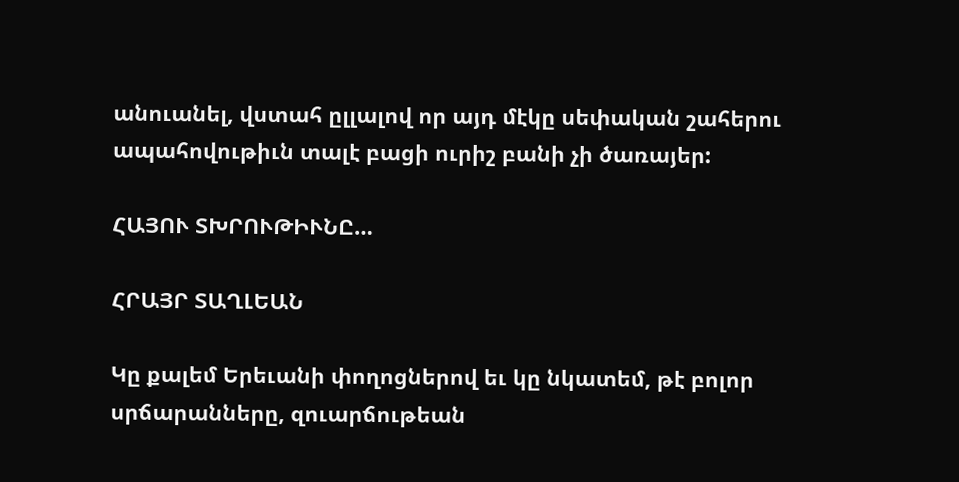անուանել, վստահ ըլլալով որ այդ մէկը սեփական շահերու ապահովութիւն տալէ բացի ուրիշ բանի չի ծառայեր:

ՀԱՅՈՒ ՏԽՐՈՒԹԻՒՆԸ…

ՀՐԱՅՐ ՏԱՂԼԵԱՆ

Կը քալեմ Երեւանի փողոցներով եւ կը նկատեմ, թէ բոլոր սրճարանները, զուարճութեան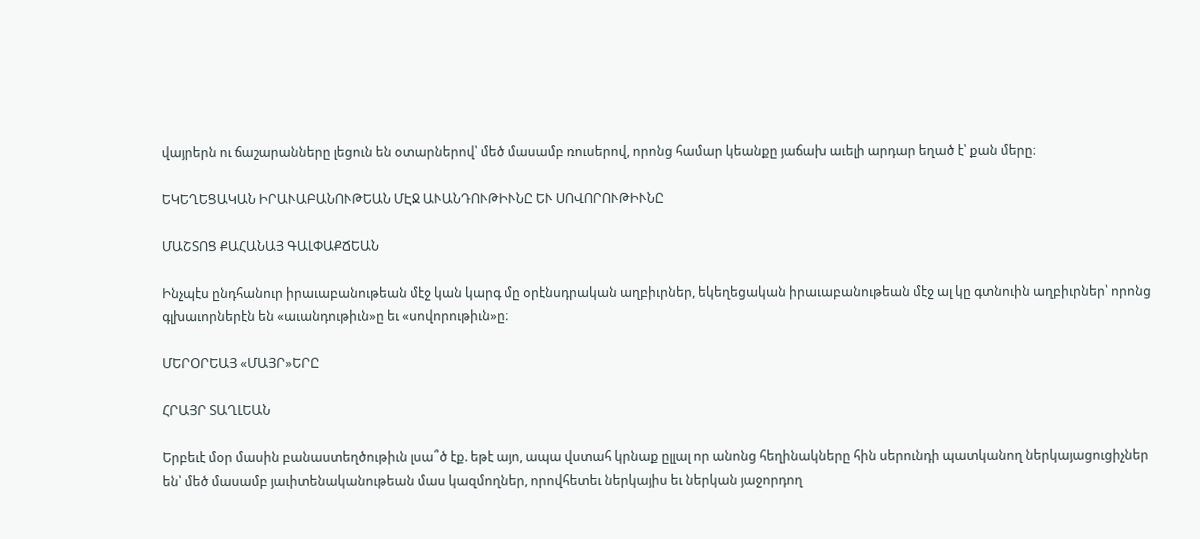վայրերն ու ճաշարանները լեցուն են օտարներով՝ մեծ մասամբ ռուսերով, որոնց համար կեանքը յաճախ աւելի արդար եղած է՝ քան մերը։

ԵԿԵՂԵՑԱԿԱՆ ԻՐԱՒԱԲԱՆՈՒԹԵԱՆ ՄԷՋ ԱՒԱՆԴՈՒԹԻՒՆԸ ԵՒ ՍՈՎՈՐՈՒԹԻՒՆԸ

ՄԱՇՏՈՑ ՔԱՀԱՆԱՅ ԳԱԼՓԱՔՃԵԱՆ

Ինչպէս ընդհանուր իրաւաբանութեան մէջ կան կարգ մը օրէնսդրական աղբիւրներ, եկեղեցական իրաւաբանութեան մէջ ալ կը գտնուին աղբիւրներ՝ որոնց գլխաւորներէն են «աւանդութիւն»ը եւ «սովորութիւն»ը։

ՄԵՐՕՐԵԱՅ «ՄԱՅՐ»ԵՐԸ

ՀՐԱՅՐ ՏԱՂԼԵԱՆ

Երբեւէ մօր մասին բանաստեղծութիւն լսա՞ծ էք. եթէ այո, ապա վստահ կրնաք ըլլալ որ անոնց հեղինակները հին սերունդի պատկանող ներկայացուցիչներ են՝ մեծ մասամբ յաւիտենականութեան մաս կազմողներ, որովհետեւ ներկայիս եւ ներկան յաջորդող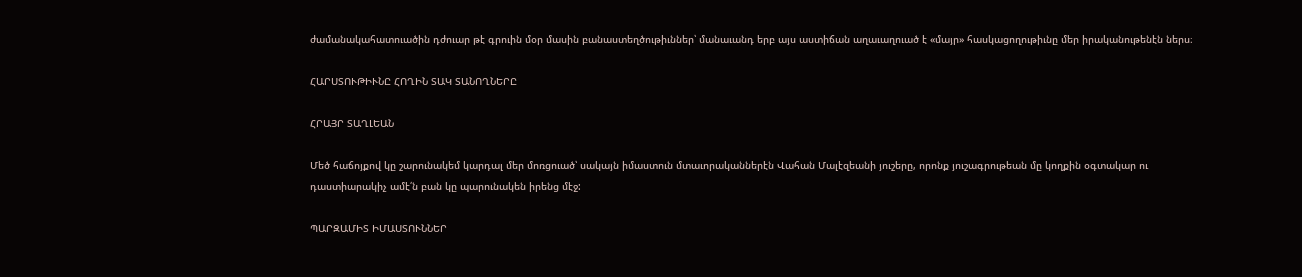ժամանակահատուածին դժուար թէ գրուին մօր մասին բանաստեղծութիւններ՝ մանաւանդ երբ այս աստիճան աղաւաղուած է «մայր» հասկացողութիւնը մեր իրականութենէն ներս։

ՀԱՐՍՏՈՒԹԻՒՆԸ ՀՈՂԻՆ ՏԱԿ ՏԱՆՈՂՆԵՐԸ

ՀՐԱՅՐ ՏԱՂԼԵԱՆ

Մեծ հաճոյքով կը շարունակեմ կարդալ մեր մոռցուած՝ սակայն իմաստուն մտաւորականներէն Վահան Մալէզեանի յուշերը, որոնք յուշագրութեան մը կողքին օգտակար ու դաստիարակիչ ամէ՛ն բան կը պարունակեն իրենց մէջ:

ՊԱՐԶԱՄԻՏ ԻՄԱՍՏՈՒՆՆԵՐ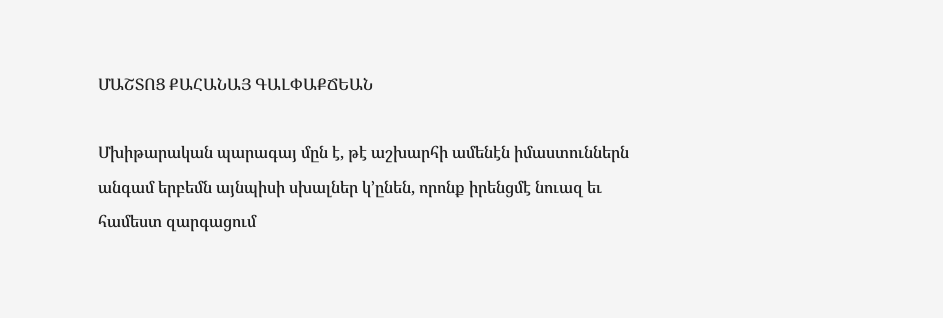ՄԱՇՏՈՑ ՔԱՀԱՆԱՅ ԳԱԼՓԱՔՃԵԱՆ

Մխիթարական պարագայ մըն է, թէ աշխարհի ամենէն իմաստուններն անգամ երբեմն այնպիսի սխալներ կ՚ընեն, որոնք իրենցմէ նուազ եւ համեստ զարգացում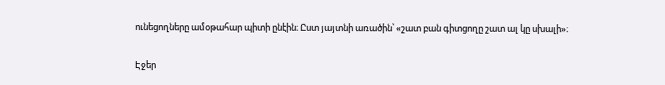ունեցողները ամօթահար պիտի ընէին։ Ըստ յայտնի առածին՝ «շատ բան գիտցողը շատ ալ կը սխալի»։

Էջեր